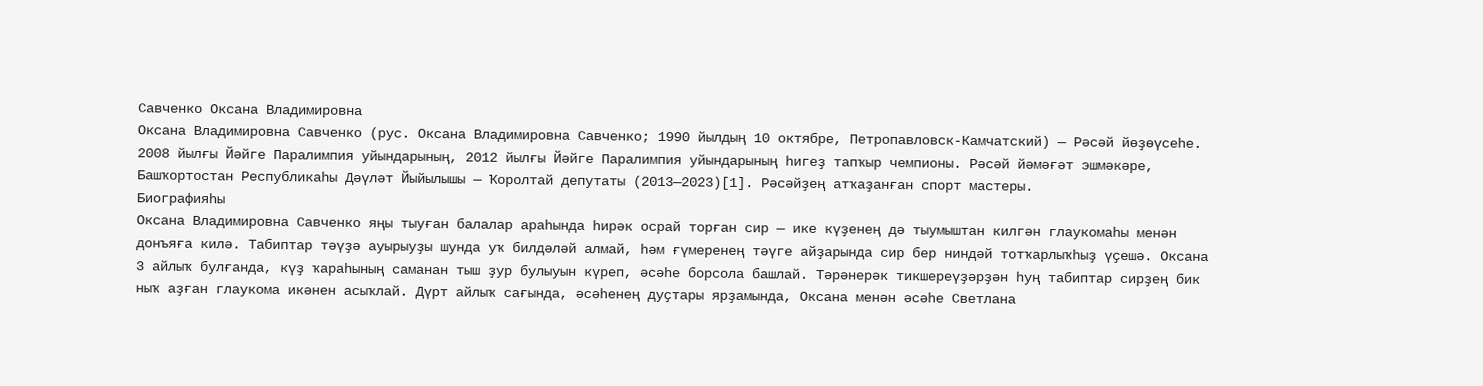Савченко Оксана Владимировна
Оксана Владимировна Савченко (рус. Оксана Владимировна Савченко; 1990 йылдың 10 октябре, Петропавловск-Камчатский) — Рәсәй йөҙөүсеһе. 2008 йылғы Йәйге Паралимпия уйындарының, 2012 йылғы Йәйге Паралимпия уйындарының һигеҙ тапҡыр чемпионы. Рәсәй йәмәғәт эшмәкәре, Башҡортостан Республикаһы Дәүләт Йыйылышы — Ҡоролтай депутаты (2013—2023)[1]. Рәсәйҙең атҡаҙанған спорт мастеры.
Биографияһы
Оксана Владимировна Савченко яңы тыуған балалар араһында һирәк осрай торған сир — ике күҙенең дә тыумыштан килгән глаукомаһы менән донъяға килә. Табиптар тәүҙә ауырыуҙы шунда уҡ билдәләй алмай, һәм ғүмеренең тәүге айҙарында сир бер ниндәй тотҡарлыҡһыҙ үҫешә. Оксана 3 айлыҡ булғанда, күҙ ҡараһының саманан тыш ҙур булыуын күреп, әсәһе борсола башлай. Тәрәнерәк тикшереүҙәрҙән һуң табиптар сирҙең бик ныҡ аҙған глаукома икәнен асыҡлай. Дүрт айлыҡ сағында, әсәһенең дуҫтары ярҙамында, Оксана менән әсәһе Светлана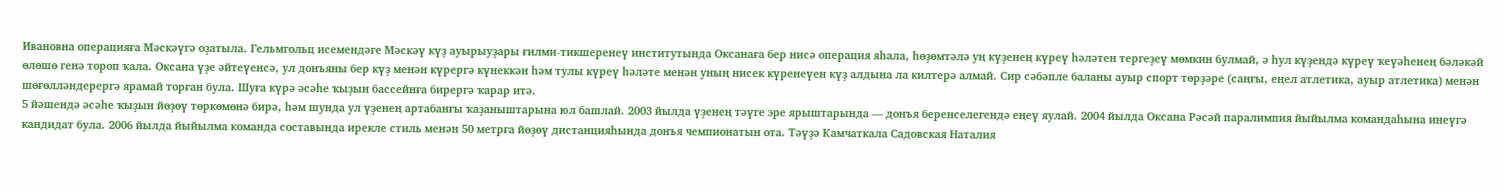Ивановна операцияға Мәскәүгә оҙатыла. Гельмгольц исемендәге Мәскәү күҙ ауырыуҙары ғилми-тикшеренеү институтында Оксанаға бер нисә операция яһала, һөҙөмтәлә уң күҙенең күреү һәләтен тергеҙеү мөмкин булмай, ә һул күҙендә күреү ҡеүәһенең бәләкәй өлөшө генә тороп ҡала. Оксана үҙе әйтеүенсә, ул донъяны бер күҙ менән күрергә күнеккән һәм тулы күреү һәләте менән уның нисек күренеүен күҙ алдына ла килтерә алмай. Сир сәбәпле баланы ауыр спорт төрҙәре (саңғы, еңел атлетика, ауыр атлетика) менән шөғөлләндерергә ярамай торған була. Шуға күрә әсәһе ҡыҙын бассейнға бирергә ҡарар итә.
5 йәшендә әсәһе ҡыҙын йөҙөү төркөмөнә бирә, һәм шунда ул үҙенең артабанғы ҡаҙаныштарына юл башлай. 2003 йылда үҙенең тәүге эре ярыштарында — донъя беренселегендә еңеү яулай. 2004 йылда Оксана Рәсәй паралимпия йыйылма командаһына инеүгә кандидат була. 2006 йылда йыйылма команда составында ирекле стиль менән 50 метрға йөҙөү дистанцияһында донъя чемпионатын ота. Тәүҙә Камчаткала Садовская Наталия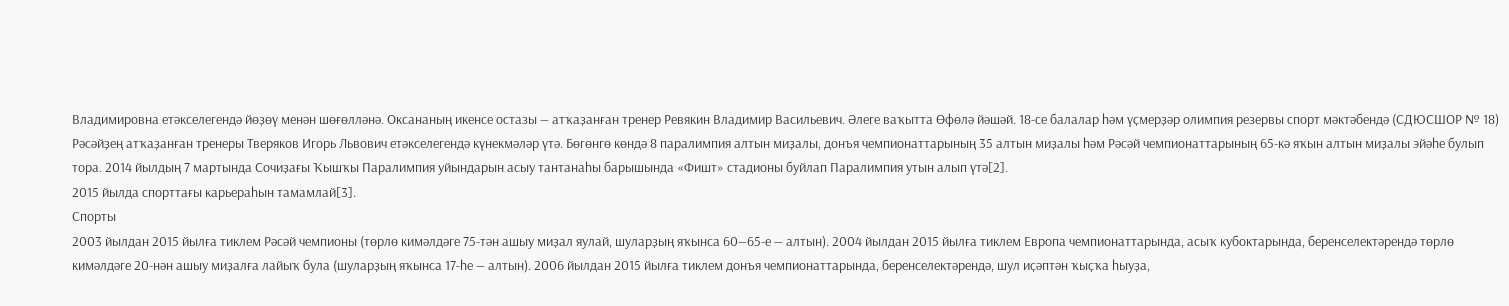Владимировна етәкселегендә йөҙөү менән шөғөлләнә. Оксананың икенсе остазы — атҡаҙанған тренер Ревякин Владимир Васильевич. Әлеге ваҡытта Өфөлә йәшәй. 18-се балалар һәм үҫмерҙәр олимпия резервы спорт мәктәбендә (СДЮСШОР № 18) Рәсәйҙең атҡаҙанған тренеры Тверяков Игорь Львович етәкселегендә күнекмәләр үтә. Бөгөнгө көндә 8 паралимпия алтын миҙалы, донъя чемпионаттарының 35 алтын миҙалы һәм Рәсәй чемпионаттарының 65-кә яҡын алтын миҙалы эйәһе булып тора. 2014 йылдың 7 мартында Сочиҙағы Ҡышҡы Паралимпия уйындарын асыу тантанаһы барышында «Фишт» стадионы буйлап Паралимпия утын алып үтә[2].
2015 йылда спорттағы карьераһын тамамлай[3].
Спорты
2003 йылдан 2015 йылға тиклем Рәсәй чемпионы (төрлө кимәлдәге 75-тән ашыу миҙал яулай, шуларҙың яҡынса 60—65-е — алтын). 2004 йылдан 2015 йылға тиклем Европа чемпионаттарында, асыҡ кубоктарында, беренселектәрендә төрлө кимәлдәге 20-нән ашыу миҙалға лайыҡ була (шуларҙың яҡынса 17-һе — алтын). 2006 йылдан 2015 йылға тиклем донъя чемпионаттарында, беренселектәрендә, шул иҫәптән ҡыҫҡа һыуҙа,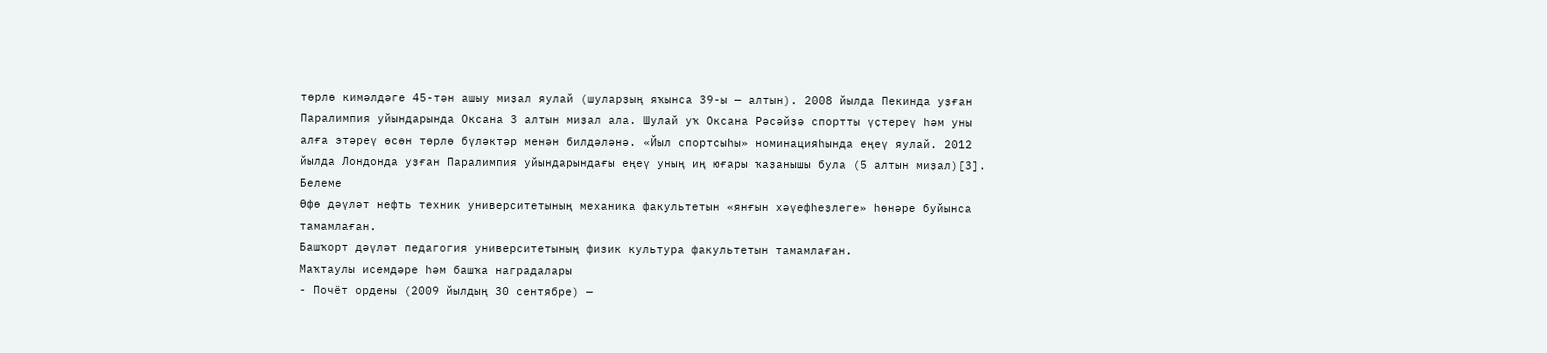төрлө кимәлдәге 45-тән ашыу миҙал яулай (шуларҙың яҡынса 39-ы — алтын). 2008 йылда Пекинда уҙған Паралимпия уйындарында Оксана 3 алтын миҙал ала. Шулай уҡ Оксана Рәсәйҙә спортты үҫтереү һәм уны алға этәреү өсөн төрлө бүләктәр менән билдәләнә. «Йыл спортсыһы» номинацияһында еңеү яулай. 2012 йылда Лондонда уҙған Паралимпия уйындарындағы еңеү уның иң юғары ҡаҙанышы була (5 алтын миҙал)[3].
Белеме
Өфө дәүләт нефть техник университетының механика факультетын «янғын хәүефһеҙлеге» һөнәре буйынса тамамлаған.
Башҡорт дәүләт педагогия университетының физик культура факультетын тамамлаған.
Маҡтаулы исемдәре һәм башҡа наградалары
- Почёт ордены (2009 йылдың 30 сентябре) —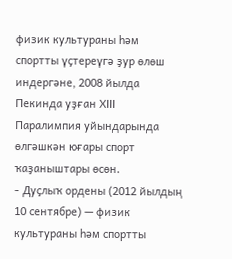физик культураны һәм спортты үҫтереүгә ҙур өлөш индергәне, 2008 йылда Пекинда уҙған XIII Паралимпия уйындарында өлгәшкән юғары спорт ҡаҙаныштары өсөн.
- Дуҫлыҡ ордены (2012 йылдың 10 сентябре) — физик культураны һәм спортты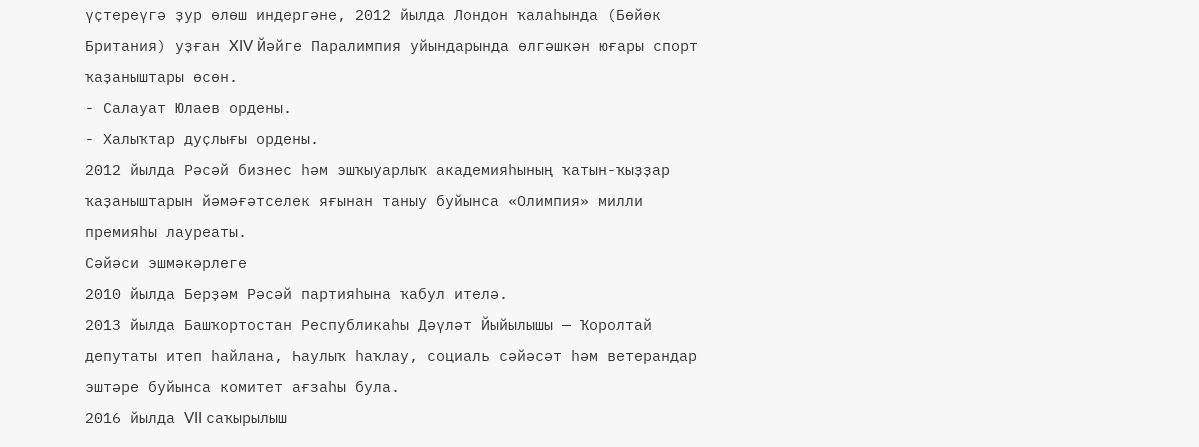үҫтереүгә ҙур өлөш индергәне, 2012 йылда Лондон ҡалаһында (Бөйөк Британия) уҙған XIV Йәйге Паралимпия уйындарында өлгәшкән юғары спорт ҡаҙаныштары өсөн.
- Салауат Юлаев ордены.
- Халыҡтар дуҫлығы ордены.
2012 йылда Рәсәй бизнес һәм эшҡыуарлыҡ академияһының ҡатын-ҡыҙҙар ҡаҙаныштарын йәмәғәтселек яғынан таныу буйынса «Олимпия» милли премияһы лауреаты.
Сәйәси эшмәкәрлеге
2010 йылда Берҙәм Рәсәй партияһына ҡабул ителә.
2013 йылда Башҡортостан Республикаһы Дәүләт Йыйылышы — Ҡоролтай депутаты итеп һайлана, Һаулыҡ һаҡлау, социаль сәйәсәт һәм ветерандар эштәре буйынса комитет ағзаһы була.
2016 йылда VII саҡырылыш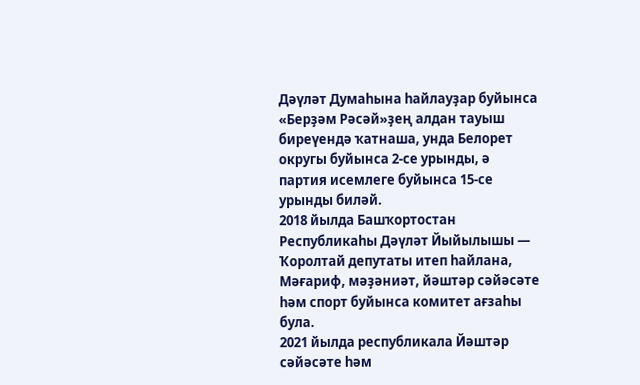Дәүләт Думаһына һайлауҙар буйынса «Берҙәм Рәсәй»ҙең алдан тауыш биреүендә ҡатнаша, унда Белорет округы буйынса 2-се урынды, ә партия исемлеге буйынса 15-се урынды биләй.
2018 йылда Башҡортостан Республикаһы Дәүләт Йыйылышы — Ҡоролтай депутаты итеп һайлана, Мәғариф, мәҙәниәт, йәштәр сәйәсәте һәм спорт буйынса комитет ағзаһы була.
2021 йылда республикала Йәштәр сәйәсәте һәм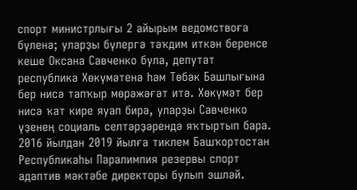спорт министрлығы 2 айырым ведомствоға бүленә; уларҙы бүлергә тәҡдим иткән беренсе кеше Оксана Савченко була, депутат республика Хөкүмәтенә һәм Төбәк Башлығына бер нисә тапҡыр мөрәжәғәт итә. Хөкүмәт бер нисә ҡат кире яуап бирә, уларҙы Савченко үҙенең социаль селтәрҙәрендә яҡтыртып бара. 2016 йылдан 2019 йылға тиклем Башҡортостан Республикаһы Паралимпия резервы спорт адаптив мәктәбе директоры булып эшләй.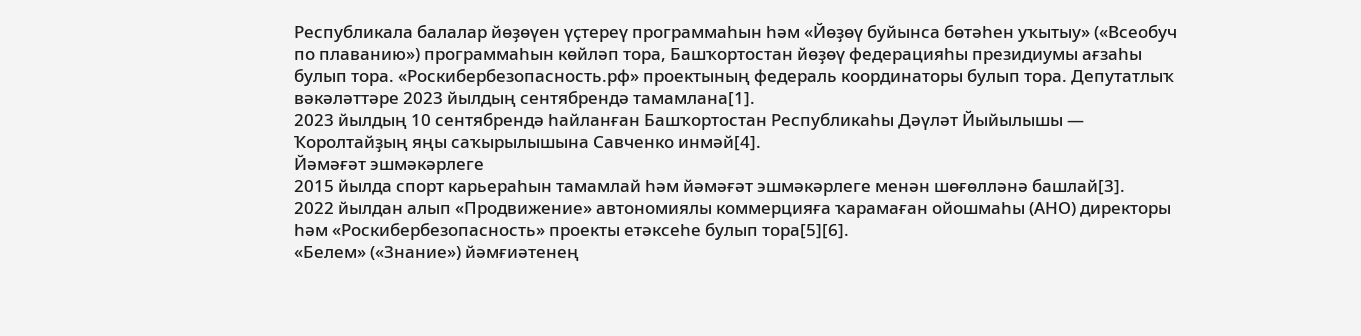Республикала балалар йөҙөүен үҫтереү программаһын һәм «Йөҙөү буйынса бөтәһен уҡытыу» («Всеобуч по плаванию») программаһын көйләп тора, Башҡортостан йөҙөү федерацияһы президиумы ағзаһы булып тора. «Роскибербезопасность.рф» проектының федераль координаторы булып тора. Депутатлыҡ вәкәләттәре 2023 йылдың сентябрендә тамамлана[1].
2023 йылдың 10 сентябрендә һайланған Башҡортостан Республикаһы Дәүләт Йыйылышы — Ҡоролтайҙың яңы саҡырылышына Савченко инмәй[4].
Йәмәғәт эшмәкәрлеге
2015 йылда спорт карьераһын тамамлай һәм йәмәғәт эшмәкәрлеге менән шөғөлләнә башлай[3].
2022 йылдан алып «Продвижение» автономиялы коммерцияға ҡарамаған ойошмаһы (АНО) директоры һәм «Роскибербезопасность» проекты етәксеһе булып тора[5][6].
«Белем» («Знание») йәмғиәтенең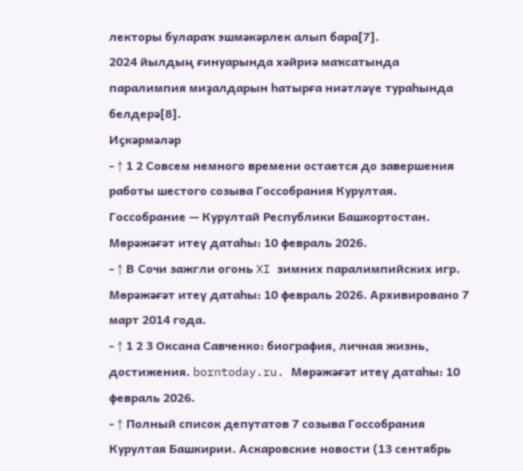лекторы булараҡ эшмәкәрлек алып бара[7].
2024 йылдың ғинуарында хәйриә маҡсатында паралимпия миҙалдарын һатырға ниәтләүе тураһында белдерә[8].
Иҫкәрмәләр
- ↑ 1 2 Совсем немного времени остается до завершения работы шестого созыва Госсобрания Курултая. Госсобрание — Курултай Республики Башкортостан. Мөрәжәғәт итеү датаһы: 10 февраль 2026.
- ↑ В Сочи зажгли огонь XI зимних паралимпийских игр. Мөрәжәғәт итеү датаһы: 10 февраль 2026. Архивировано 7 март 2014 года.
- ↑ 1 2 3 Оксана Савченко: биография, личная жизнь, достижения. borntoday.ru. Мөрәжәғәт итеү датаһы: 10 февраль 2026.
- ↑ Полный список депутатов 7 созыва Госсобрания Курултая Башкирии. Аскаровские новости (13 сентябрь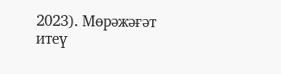2023). Мөрәжәғәт итеү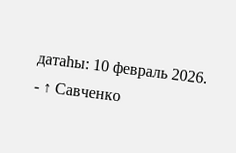датаһы: 10 февраль 2026.
- ↑ Савченко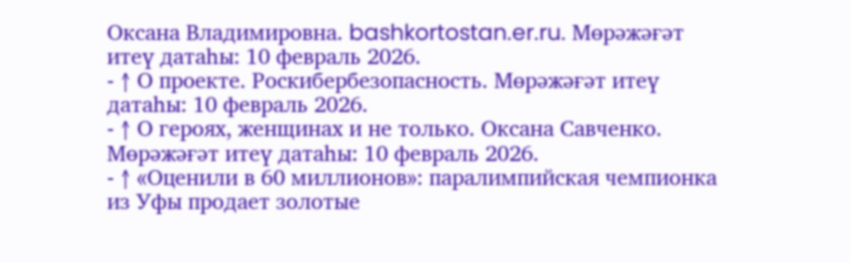Оксана Владимировна. bashkortostan.er.ru. Мөрәжәғәт итеү датаһы: 10 февраль 2026.
- ↑ О проекте. Роскибербезопасность. Мөрәжәғәт итеү датаһы: 10 февраль 2026.
- ↑ О героях, женщинах и не только. Оксана Савченко. Мөрәжәғәт итеү датаһы: 10 февраль 2026.
- ↑ «Оценили в 60 миллионов»: паралимпийская чемпионка из Уфы продает золотые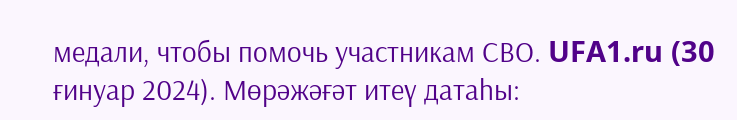медали, чтобы помочь участникам СВО. UFA1.ru (30 ғинуар 2024). Мөрәжәғәт итеү датаһы: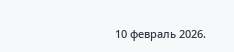10 февраль 2026.